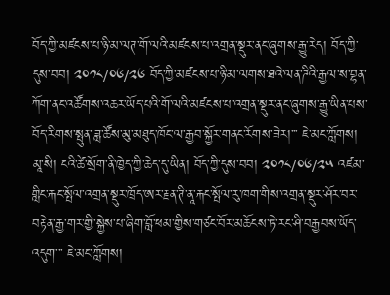བོད་ཀྱི་མཛངས་པ་ཉི་མ་ལཊ་གོ་ལའི་མཛངས་པ་འགྲན་སྡུར་ནང་ཞུགས་རྒྱུ་རེད། བོད་ཀྱི་དུས་བབ། ༢༠༡༨/༠༦/༢༦ བོད་ཀྱི་མཛངས་པ་ཉི་མ་ལགས་ཐའེ་ལན་ཌིའི་རྒྱལ་ས་བྷན་ཀོག་ནང་འཚོགས་འཆར་ཡོད་པའི་གོ་ལའི་མཛངས་པ་འགྲན་སྡུར་ནང་ཞུགས་རྒྱུ་ཡིན་པས་བོད་རིགས་སྤུན་ཟླ་ཚོས་མུ་མཐུད་ཁོང་ལ་རྒྱབ་སྐྱོར་གནང་རོགས་ཟེར།་་་ ཇེ་མང་ཀློགས།
མཱ་སི། ངའི་ཚེ་སྲོག་ནི་ཁྱེད་ཀྱི་ཆེད་དུ་ཡིན། བོད་ཀྱི་དུས་བབ། ༢༠༡༨/༠༦/༢༥ འཛམ་གླིང་རྐང་སྤོལ་འགྲན་སྡུར་ཁྲོད་ཨར་རྗན་ཊི་ནཱ་རྐང་སྤོལ་རུ་ཁག་གིས་འགྲན་སྡུར་ཤོར་བར་བརྟེན་རྒྱ་གར་གྱི་སྐྱེས་པ་ཞིག་བློ་ཕམ་གྱིས་གཙང་བོར་མཆོངས་ཏེ་རང་ཤི་བརྒྱབས་ཡོད་འདུག་་་ ཇེ་མང་ཀློགས།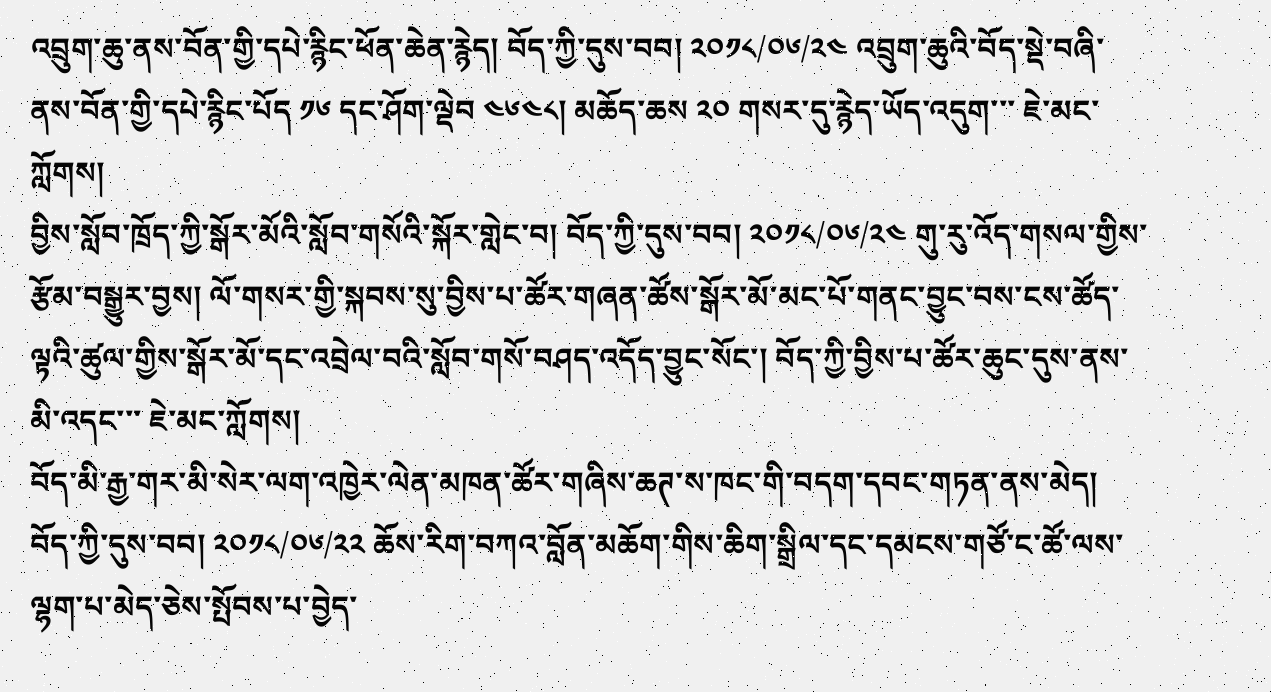འབྲུག་ཆུ་ནས་བོན་གྱི་དཔེ་རྙིང་ཕོན་ཆེན་རྙེད། བོད་ཀྱི་དུས་བབ། ༢༠༡༨/༠༦/༢༤ འབྲུག་ཆུའི་བོད་སྡེ་བཞི་ནས་བོན་གྱི་དཔེ་རྙིང་པོད ༡༦ དང་ཤོག་ལྡེབ ༤༦༤༨། མཆོད་ཆས ༢༠ གསར་དུ་རྙེད་ཡོད་འདུག་་་ ཇེ་མང་ཀློགས།
བྱིས་སློབ་ཁྲོད་ཀྱི་སྒོར་མོའི་སློབ་གསོའི་སྐོར་གླེང་བ། བོད་ཀྱི་དུས་བབ། ༢༠༡༨/༠༦/༢༤ གུ་རུ་འོད་གསལ་གྱིས་རྩོམ་བསྒྱུར་བྱས། ལོ་གསར་གྱི་སྐབས་སུ་བྱིས་པ་ཚོར་གཞན་ཚོས་སྒོར་མོ་མང་པོ་གནང་བྱུང་བས་ངས་ཚོད་ལྟའི་ཚུལ་གྱིས་སྒོར་མོ་དང་འབྲེལ་བའི་སློབ་གསོ་བཤད་འདོད་བྱུང་སོང་། བོད་ཀྱི་བྱིས་པ་ཚོར་ཆུང་དུས་ནས་མི་འདང་་་ ཇེ་མང་ཀློགས།
བོད་མི་རྒྱ་གར་མི་སེར་ལག་འཁྱེར་ལེན་མཁན་ཚོར་གཞིས་ཆཊ་ས་ཁང་གི་བདག་དབང་གཏན་ནས་མེད། བོད་ཀྱི་དུས་བབ། ༢༠༡༨/༠༦/༢༢ ཆོས་རིག་བཀའ་བློན་མཆོག་གིས་ཆིག་སྒྲིལ་དང་དམངས་གཙོ་ང་ཚོ་ལས་ལྷག་པ་མེད་ཅེས་སྤོབས་པ་བྱེད་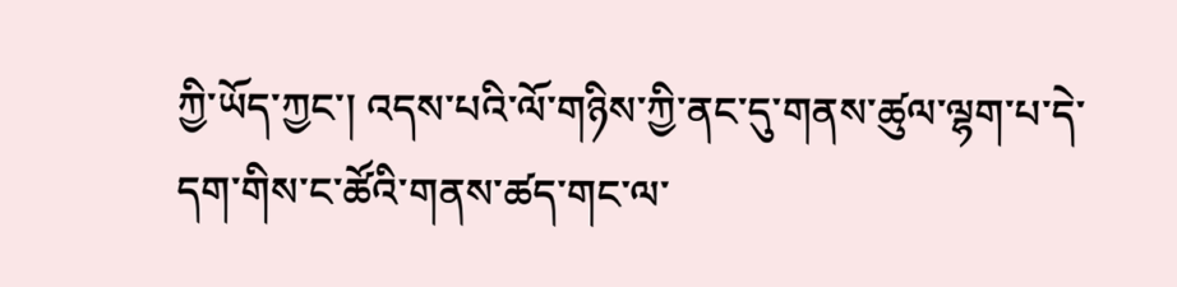ཀྱི་ཡོད་ཀྱང་། འདས་པའི་ལོ་གཉིས་ཀྱི་ནང་དུ་གནས་ཚུལ་ལྷག་པ་དེ་དག་གིས་ང་ཚོའི་གནས་ཚད་གང་ལ་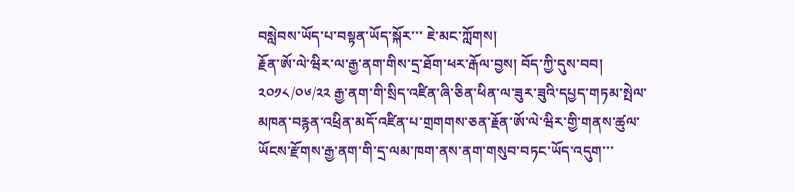བསླེབས་ཡོད་པ་བསྟན་ཡོད་སྐོར་་་ ཇེ་མང་ཀློགས།
རྗོན་ཨོ་ལེ་ཝིར་ལ་རྒྱ་ནག་གིས་དྲ་ཐོག་ཕར་རྒོལ་བྱས། བོད་ཀྱི་དུས་བབ། ༢༠༡༨/༠༦/༢༢ རྒྱ་ནག་གི་སྲིད་འཛིན་ཞི་ཅིན་ཕིན་ལ་ཟུར་ཟུའི་དཔྱད་གཏམ་སྤེལ་མཁན་བརྙན་འཕྲིན་མདོ་འཛིན་པ་གྲགགས་ཅན་རྗོན་ཨོ་ལེ་ཝིར་གྱི་གནས་ཚུལ་ཡོངས་རྫོགས་རྒྱ་ནག་གི་དྲ་ལམ་ཁག་ནས་ནག་གསུབ་བཏང་ཡོད་འདུག་་་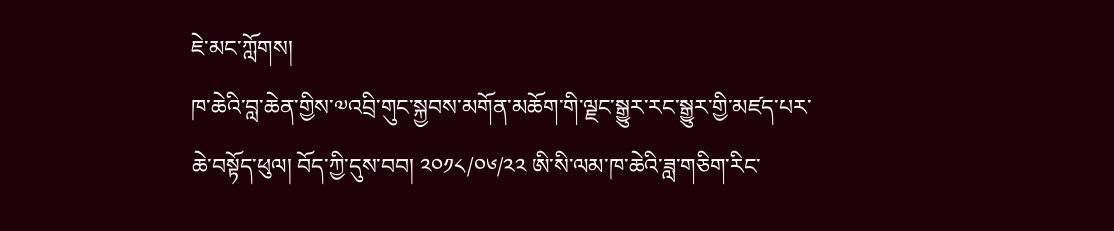ཇེ་མང་ཀློགས།
ཁ་ཆེའི་བླ་ཆེན་གྱིས་༧འབྲི་གུང་སྐྱབས་མགོན་མཆོག་གི་ལྗང་སྒྱུར་རང་སྒྱུར་གྱི་མཛད་པར་ཆེ་བསྟོད་ཕུལ། བོད་ཀྱི་དུས་བབ། ༢༠༡༨/༠༦/༢༢ ཨི་སི་ལམ་ཁ་ཆེའི་ཟླ་གཅིག་རིང་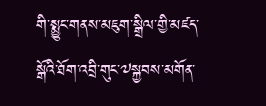གི་སྨྱུང་གནས་མཇུག་སྒྲིལ་གྱི་མཛད་སྒོའི་ཐོག་འབྲི་གུང་༧སྐྱབས་མགོན་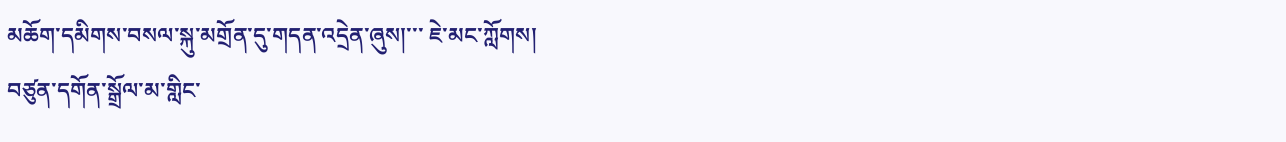མཆོག་དམིགས་བསལ་སྐུ་མགྲོན་དུ་གདན་འདྲེན་ཞུས།་་་ ཇེ་མང་ཀློགས།
བཙུན་དགོན་སྒྲོལ་མ་གླིང་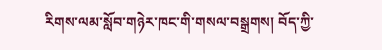རིགས་ལམ་སློབ་གཉེར་ཁང་གི་གསལ་བསྒྲགས། བོད་ཀྱི་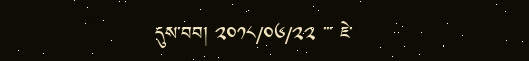དུས་བབ། ༢༠༡༨/༠༦/༢༢ ་་་ ཇེ་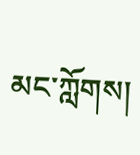མང་ཀློགས།